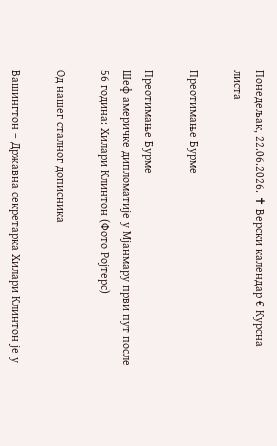Понедељак, 22.06.2026. ✝ Верски календар € Курсна листа

Преотимање Бурме

Преотимање Бурме
Шеф америчке дипломатије у Мјанмару први пут после 56 година: Хилари Клинтон (Фото Ројтерс)

Од нашег сталног дописника

Вашингтон – Државна секретарка Хилари Клинтон је у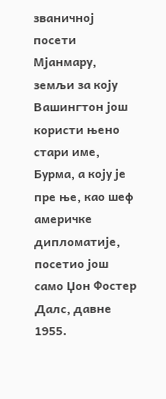званичној посети Мјанмару, земљи за коју Вашингтон још користи њено стари име, Бурма, а коју је пре ње, као шеф америчке дипломатије, посетио још само Џон Фостер Далс, давне 1955.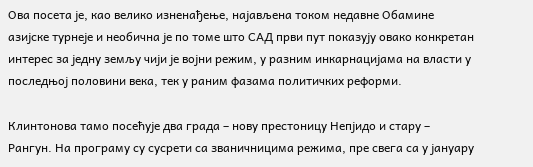Ова посета је, као велико изненађење, најављена током недавне Обамине азијске турнеје и необична је по томе што САД први пут показују овако конкретан интерес за једну земљу чији је војни режим, у разним инкарнацијама на власти у последњој половини века, тек у раним фазама политичких реформи.

Клинтонова тамо посећује два града – нову престоницу Непјидо и стару – Рангун. На програму су сусрети са званичницима режима, пре свега са у јануару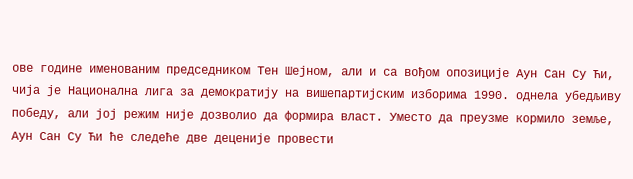ове године именованим председником Тен Шејном, али и са вођом опозиције Аун Сан Су Ћи, чија је Национална лига за демократију на вишепартијским изборима 1990. однела убедљиву победу, али јој режим није дозволио да формира власт. Уместо да преузме кормило земље, Аун Сан Су Ћи ће следеће две деценије провести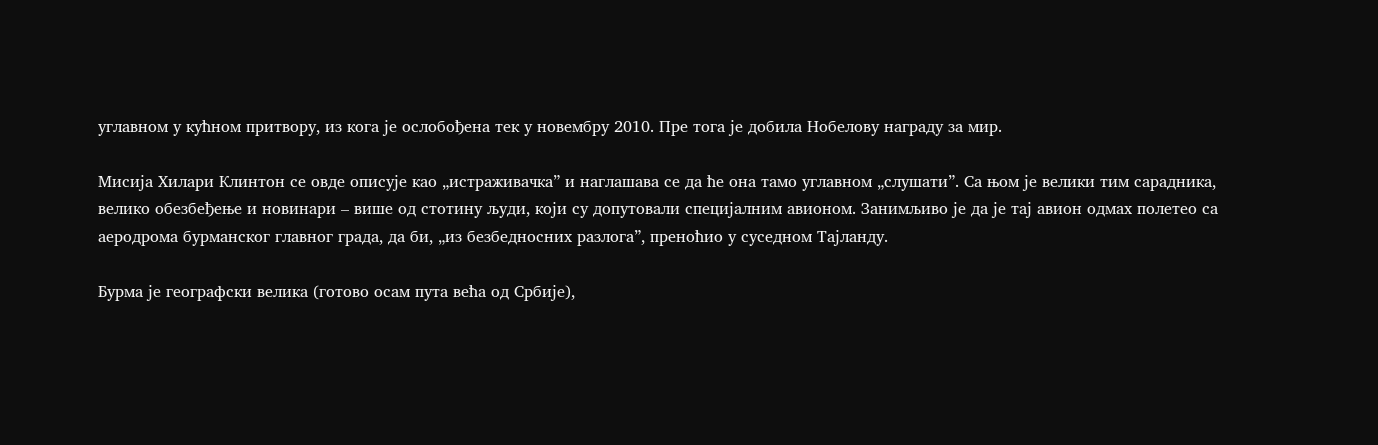углавном у кућном притвору, из кога је ослобођена тек у новембру 2010. Пре тога је добила Нобелову награду за мир.

Мисија Хилари Клинтон се овде описује као „истраживачка” и наглашава се да ће она тамо углавном „слушати”. Са њом је велики тим сарадника, велико обезбеђење и новинари – више од стотину људи, који су допутовали специјалним авионом. Занимљиво је да је тај авион одмах полетео са аеродрома бурманског главног града, да би, „из безбедносних разлога”, преноћио у суседном Тајланду.

Бурма је географски велика (готово осам пута већа од Србије),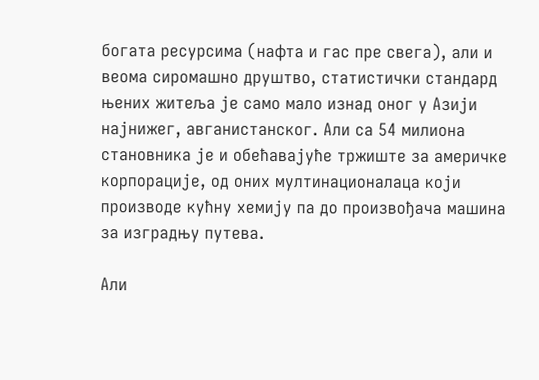богата ресурсима (нафта и гас пре свега), али и веома сиромашно друштво, статистички стандард њених житеља је само мало изнад оног у Азији најнижег, авганистанског. Али са 54 милиона становника је и обећавајуће тржиште за америчке корпорације, од оних мултинационалаца који производе кућну хемију па до произвођача машина за изградњу путева.

Али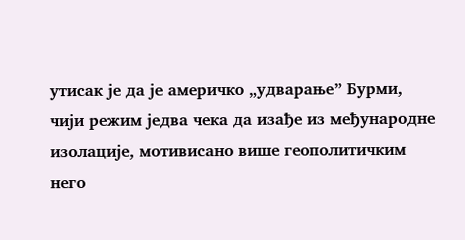утисак је да је америчко „удварање” Бурми, чији режим једва чека да изађе из међународне изолације, мотивисано више геополитичким него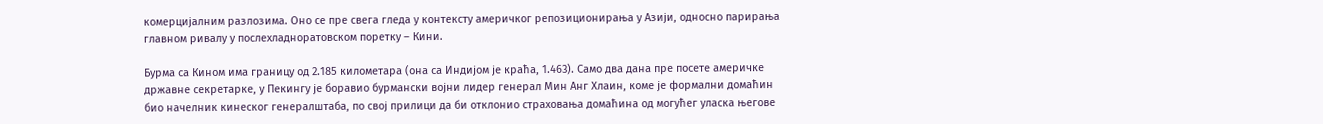комерцијалним разлозима. Оно се пре свега гледа у контексту америчког репозиционирања у Азији, односно парирања главном ривалу у послехладноратовском поретку – Кини.

Бурма са Кином има границу од 2.185 километара (она са Индијом је краћа, 1.463). Само два дана пре посете америчке државне секретарке, у Пекингу је боравио бурмански војни лидер генерал Мин Анг Хлаин, коме је формални домаћин био начелник кинеског генералштаба, по свој прилици да би отклонио страховања домаћина од могућег уласка његове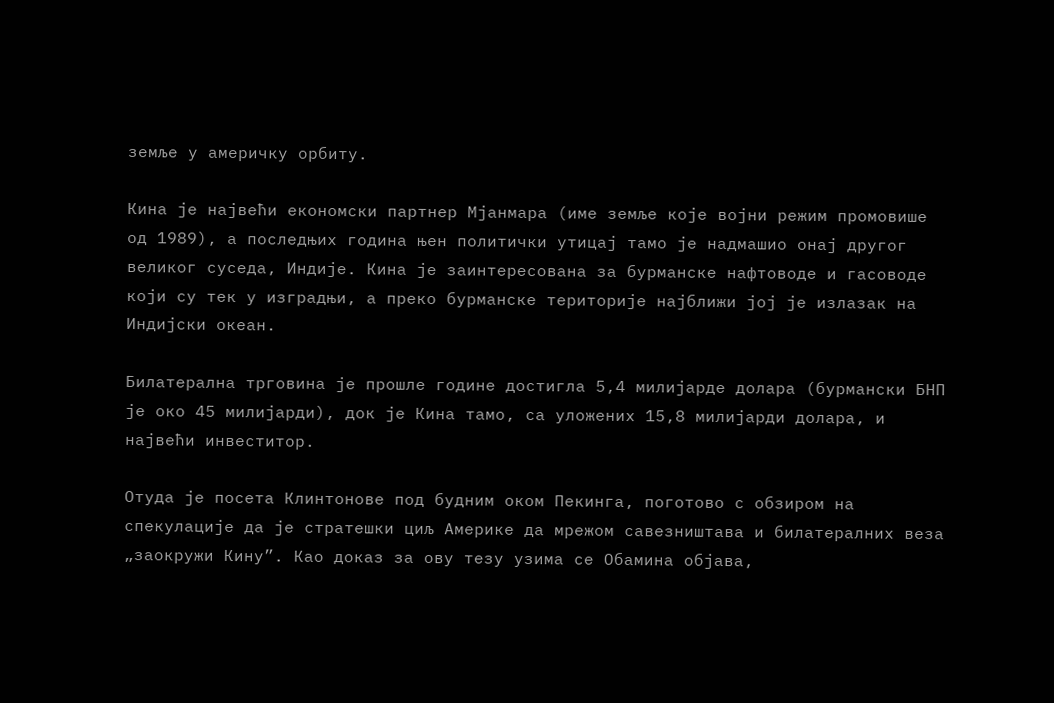земље у америчку орбиту.

Кина је највећи економски партнер Мјанмара (име земље које војни режим промовише од 1989), а последњих година њен политички утицај тамо је надмашио онај другог великог суседа, Индије. Кина је заинтересована за бурманске нафтоводе и гасоводе који су тек у изградњи, а преко бурманске територије најближи јој је излазак на Индијски океан.

Билатерална трговина је прошле године достигла 5,4 милијарде долара (бурмански БНП је око 45 милијарди), док је Кина тамо, са уложених 15,8 милијарди долара, и највећи инвеститор.

Отуда је посета Клинтонове под будним оком Пекинга, поготово с обзиром на спекулације да је стратешки циљ Америке да мрежом савезништава и билатералних веза „заокружи Кину”. Као доказ за ову тезу узима се Обамина објава,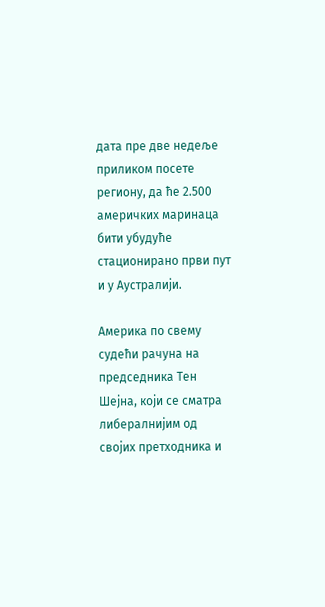дата пре две недеље приликом посете региону, да ће 2.500 америчких маринаца бити убудуће стационирано први пут и у Аустралији.

Америка по свему судећи рачуна на председника Тен Шејна, који се сматра либералнијим од својих претходника и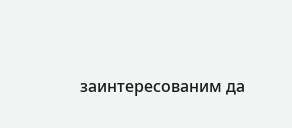заинтересованим да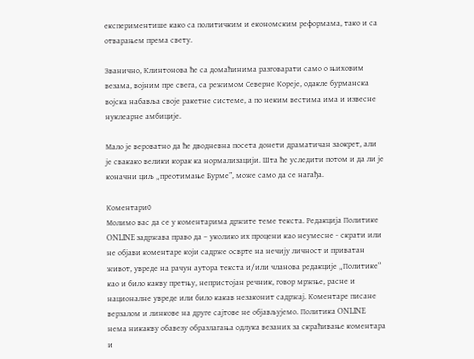експериментише како са политичким и економским реформама, тако и са отварањем према свету.

Званично, Клинтонова ће са домаћинима разговарати само о њиховим везама, војним пре свега, са режимом Северне Кореје, одакле бурманска војска набавља своје ракетне системе, а по неким вестима има и извесне нуклеарне амбиције.

Мало је вероватно да ће дводневна посета донети драматичан заокрет, али је свакако велики корак ка нормализацији. Шта ће уследити потом и да ли је коначни циљ „преотимање Бурме”, може само да се нагађа.

Коментари0
Молимо вас да се у коментарима држите теме текста. Редакција Политике ONLINE задржава право да – уколико их процени као неумесне - скрати или не објави коментаре који садрже осврте на нечију личност и приватан живот, увреде на рачун аутора текста и/или чланова редакције „Политике“ као и било какву претњу, непристојан речник, говор мржње, расне и националне увреде или било какав незаконит садржај. Коментаре писане верзалом и линкове на друге сајтове не објављујемо. Политика ONLINE нема никакву обавезу образлагања одлука везаних за скраћивање коментара и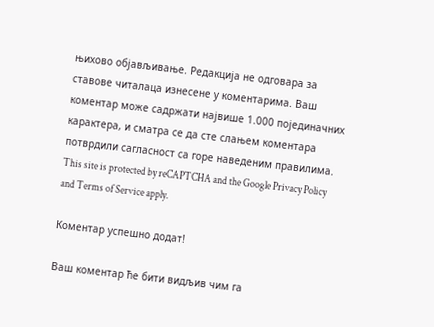њихово објављивање. Редакција не одговара за ставове читалаца изнесене у коментарима. Ваш коментар може садржати највише 1.000 појединачних карактера, и сматра се да сте слањем коментара потврдили сагласност са горе наведеним правилима.
This site is protected by reCAPTCHA and the Google Privacy Policy and Terms of Service apply.

Комeнтар успeшно додат!

Ваш комeнтар ћe бити видљив чим га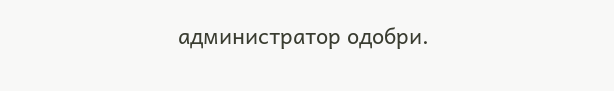администратор одобри.